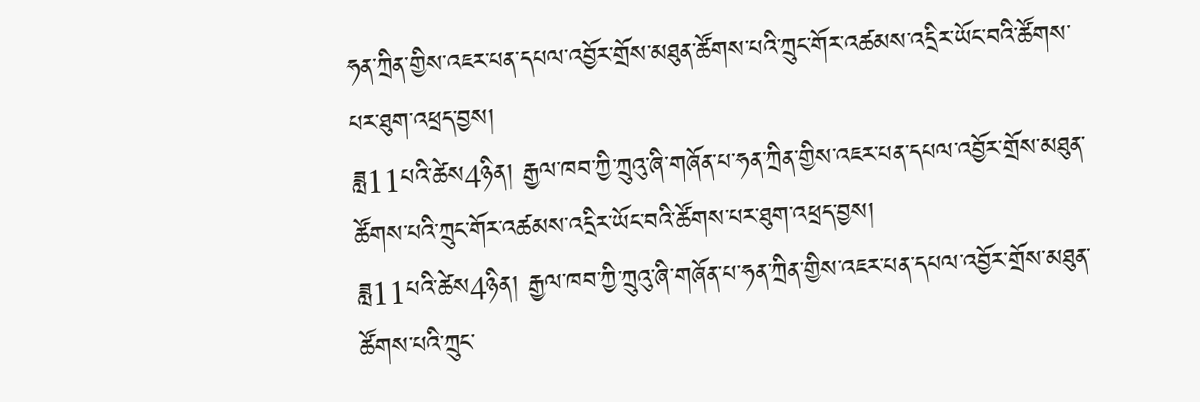ཧན་ཀྲིན་གྱིས་འཇར་པན་དཔལ་འབྱོར་གྲོས་མཐུན་ཚོགས་པའི་ཀྲུང་གོར་འཚམས་འདྲིར་ཡོང་བའི་ཚོགས་པར་ཐུག་འཕྲད་བྱས།
ཟླ11པའི་ཚེས4ཉིན། རྒྱལ་ཁབ་ཀྱི་ཀྲུའུ་ཞི་གཞོན་པ་ཧན་ཀྲིན་གྱིས་འཇར་པན་དཔལ་འབྱོར་གྲོས་མཐུན་ཚོགས་པའི་ཀྲུང་གོར་འཚམས་འདྲིར་ཡོང་བའི་ཚོགས་པར་ཐུག་འཕྲད་བྱས།
ཟླ11པའི་ཚེས4ཉིན། རྒྱལ་ཁབ་ཀྱི་ཀྲུའུ་ཞི་གཞོན་པ་ཧན་ཀྲིན་གྱིས་འཇར་པན་དཔལ་འབྱོར་གྲོས་མཐུན་ཚོགས་པའི་ཀྲུང་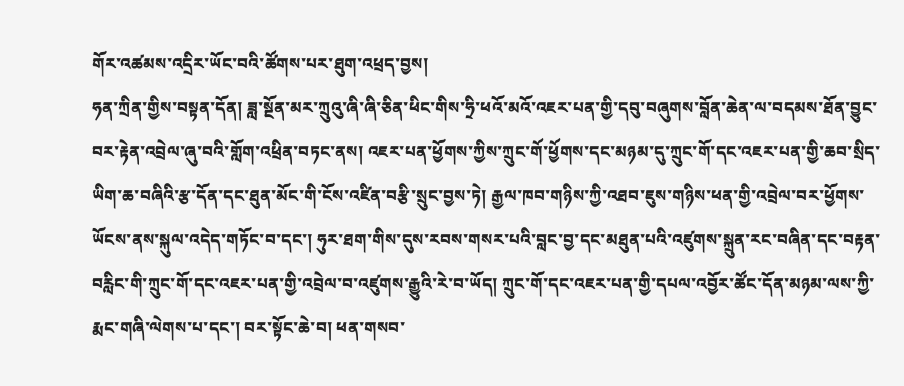གོར་འཚམས་འདྲིར་ཡོང་བའི་ཚོགས་པར་ཐུག་འཕྲད་བྱས།
ཧན་ཀྲིན་གྱིས་བསྟན་དོན། ཟླ་སྔོན་མར་ཀྲུའུ་ཞི་ཞི་ཅིན་ཕིང་གིས་ཧྲི་ཕའོ་མའོ་འཇར་པན་གྱི་དབུ་བཞུགས་བློན་ཆེན་ལ་བདམས་ཐོན་བྱུང་བར་རྟེན་འབྲེལ་ཞུ་བའི་གློག་འཕྲིན་བཏང་ནས། འཇར་པན་ཕྱོགས་ཀྱིས་ཀྲུང་གོ་ཕྱོགས་དང་མཉམ་དུ་ཀྲུང་གོ་དང་འཇར་པན་གྱི་ཆབ་སྲིད་ཡིག་ཆ་བཞིའི་རྩ་དོན་དང་ཐུན་མོང་གི་ངོས་འཛིན་བརྩི་སྲུང་བྱས་ཏེ། རྒྱལ་ཁབ་གཉིས་ཀྱི་འཐབ་ཇུས་གཉིས་ཕན་གྱི་འབྲེལ་བར་ཕྱོགས་ཡོངས་ནས་སྐུལ་འདེད་གཏོང་བ་དང་། ཧུར་ཐག་གིས་དུས་རབས་གསར་པའི་བླང་བྱ་དང་མཐུན་པའི་འཛུགས་སྐྲུན་རང་བཞིན་དང་བརྟན་བརླིང་གི་ཀྲུང་གོ་དང་འཇར་པན་གྱི་འབྲེལ་བ་འཛུགས་རྒྱུའི་རེ་བ་ཡོད། ཀྲུང་གོ་དང་འཇར་པན་གྱི་དཔལ་འབྱོར་ཚོང་དོན་མཉམ་ལས་ཀྱི་རྨང་གཞི་ལེགས་པ་དང་། བར་སྟོང་ཆེ་བ། ཕན་གསབ་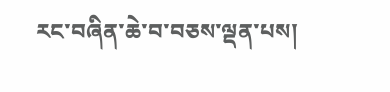རང་བཞིན་ཆེ་བ་བཅས་ལྡན་པས།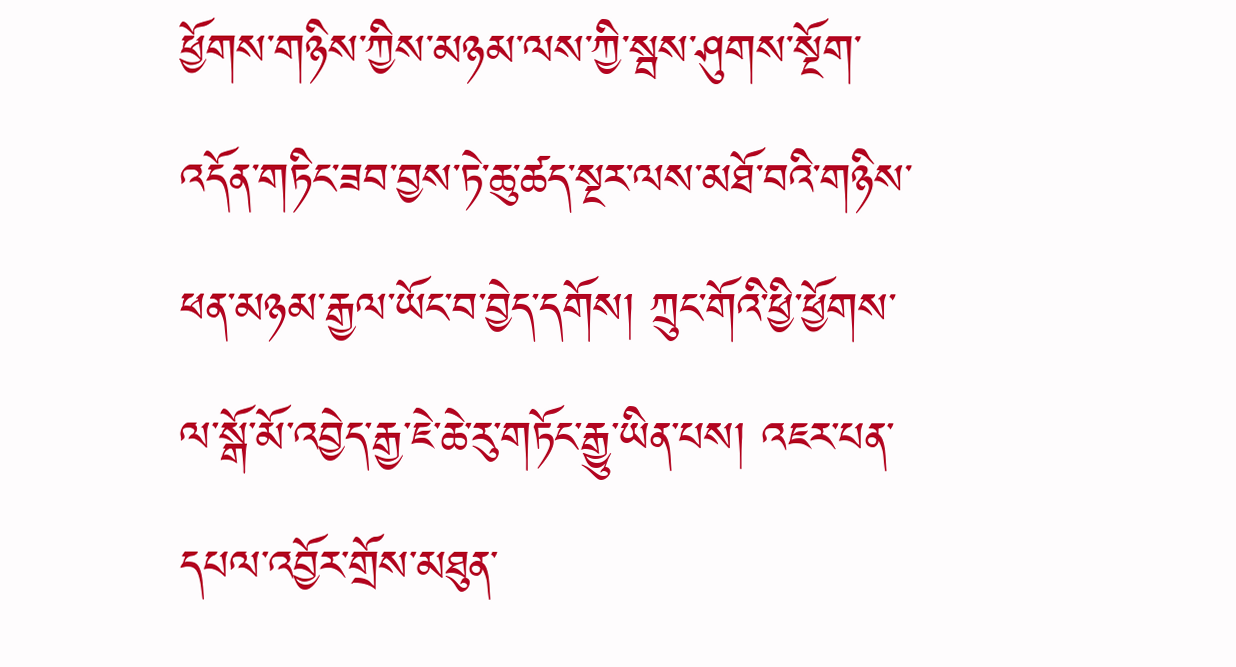ཕྱོགས་གཉིས་ཀྱིས་མཉམ་ལས་ཀྱི་སྦས་ཤུགས་སྔོག་འདོན་གཏིང་ཟབ་བྱས་ཏེ་ཆུ་ཚད་སྔར་ལས་མཐོ་བའི་གཉིས་ཕན་མཉམ་རྒྱལ་ཡོང་བ་བྱེད་དགོས། ཀྲུང་གོའི་ཕྱི་ཕྱོགས་ལ་སྒོ་མོ་འབྱེད་རྒྱ་ཇེ་ཆེ་རུ་གཏོང་རྒྱུ་ཡིན་པས། འཇར་པན་དཔལ་འབྱོར་གྲོས་མཐུན་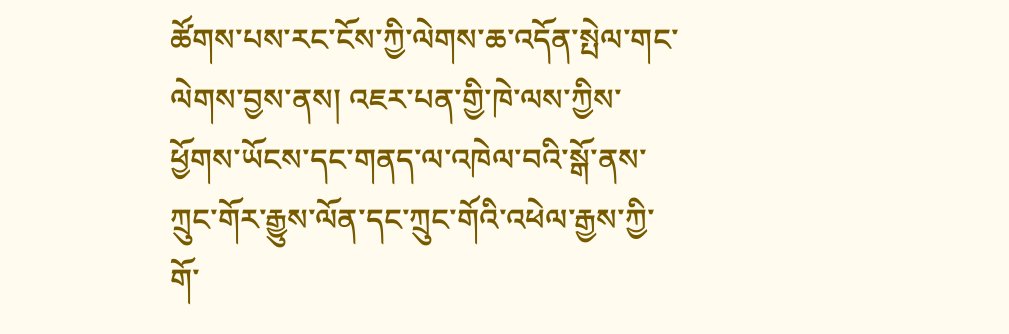ཚོགས་པས་རང་ངོས་ཀྱི་ལེགས་ཆ་འདོན་སྤེལ་གང་ལེགས་བྱས་ནས། འཇར་པན་གྱི་ཁེ་ལས་ཀྱིས་ཕྱོགས་ཡོངས་དང་གནད་ལ་འཁེལ་བའི་སྒོ་ནས་ཀྲུང་གོར་རྒྱུས་ལོན་དང་ཀྲུང་གོའི་འཕེལ་རྒྱས་ཀྱི་གོ་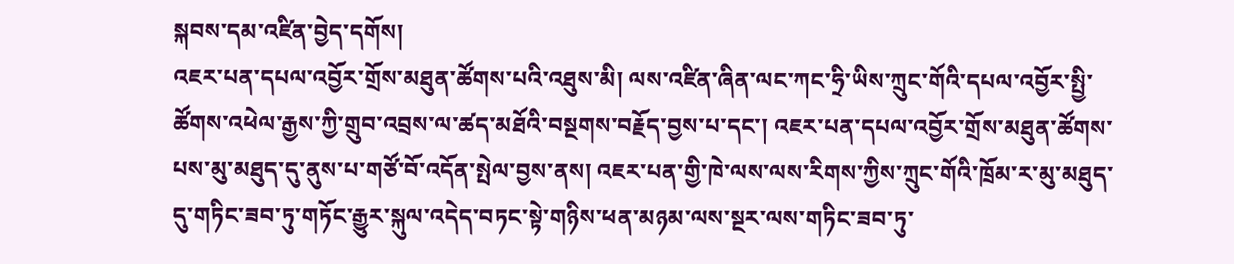སྐབས་དམ་འཛིན་བྱེད་དགོས།
འཇར་པན་དཔལ་འབྱོར་གྲོས་མཐུན་ཚོགས་པའི་འཐུས་མི། ལས་འཛིན་ཞིན་ལང་ཀང་ཧྲི་ཡིས་ཀྲུང་གོའི་དཔལ་འབྱོར་སྤྱི་ཚོགས་འཕེལ་རྒྱས་ཀྱི་གྲུབ་འབྲས་ལ་ཚད་མཐོའི་བསྔགས་བརྗོད་བྱས་པ་དང་། འཇར་པན་དཔལ་འབྱོར་གྲོས་མཐུན་ཚོགས་པས་མུ་མཐུད་དུ་ནུས་པ་གཙོ་བོ་འདོན་སྤེལ་བྱས་ནས། འཇར་པན་གྱི་ཁེ་ལས་ལས་རིགས་ཀྱིས་ཀྲུང་གོའི་ཁྲོམ་ར་མུ་མཐུད་དུ་གཏིང་ཟབ་ཏུ་གཏོང་རྒྱུར་སྐུལ་འདེད་བཏང་སྟེ་གཉིས་ཕན་མཉམ་ལས་སྔར་ལས་གཏིང་ཟབ་ཏུ་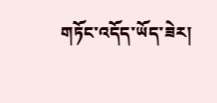གཏོང་འདོད་ཡོད་ཟེར།